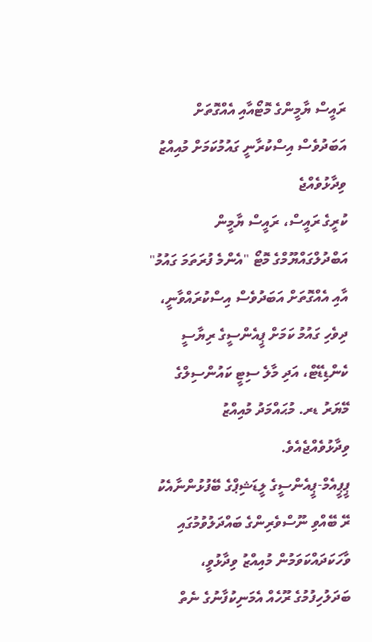ރައީސް ޔާމީންގެ މޮޓޯއާއި އެއްގޮތަށް އަބަދުވެސް އިސްކުރާނީ ގައުމުކަމަށް މުއިއްޒު ވިދާޅުވެއްޖެ
ކުރީގެ ރައީސް، ރައީސް ޔާމީން އަބްދުލްގައްޔޫމްގެ މޮޓޯ "އެންމެ ފުރަތަމަ ގައުމު" އާއި އެއްގޮތަށް އަބަދުވެސް އިސްކުރައްވާނީ، ދިވެހި ގައުމު ކަމަށް ޕީއެންސީގެ ރިޔާސީ ކެންޑިޑޭޓް، އަދި މާލެ ސިޓީ ކައުންސިލްގެ މޭޔަރު ޑރ. މުޙައްމަދު މުއިއްޒު ވިދާޅުވެއްޖެއެވެ.
ޕީޕީއެމް-ޕީއެންސީގެ ލީޑަޝިޕްގެ ބޭފުޅުންނާއެކު ރޭ ބޭއްވި ނޫސްވެރިންގެ ބައްދަލުވުމުގައި ވާހަކަދައްކަވަމުން މުއިއްޒު ވިދާޅުވީ، ބަދަލުހިފުމުގެ ރޫހެއް އެމަނިކުފާނުގެ ނެތް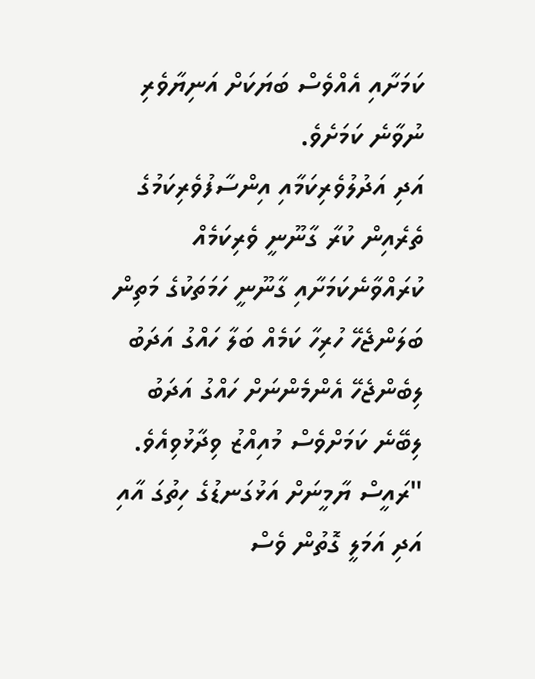ކަމަށާއި އެއްވެސް ބަޔަކަށް އަނިޔާވެރި ނުވާނެ ކަމަށެވެ.
އަދި އަދުލުވެރިކަމާއި އިންސާފުވެރިކަމުގެ ތެރެއިން ކުރާ ގާނޫނީ ވެރިކަމެއް ކުރައްވާނެކަމަށާއި ގާނޫނީ ހަމަތަކުގެ މަތިން ބަލަންޖެހޭ ހުރިހާ ކަމެއް ބަލާ ހައްގު އަދަބު ލިބެންޖެހޭ އެންމެންނަށް ހައްގު އަދަބު ލިބޭނެ ކަމަށްވެސް މުއިއްޒު ވިދާޅުވިއެވެ.
"ރައީސް ޔާމީނަށް އަޅުގަނޑުގެ ހިތުގަ އާއި އަދި އަމަލީ ގޮތުން ވެސް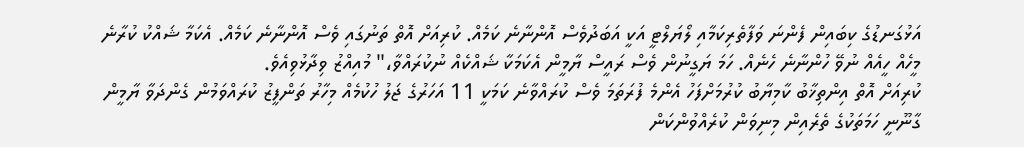އަޅުގަނޑުގެ ކިބައިން ފެންނަ ވަފާތެރިކަމާއި ލޯޔަލްޓީ އަކީ އަބަދުވެސް އޮންނާނެ ކަމެއް. ކުރިއަށް އޮތް ތަނުގައި ވެސް އޮންނާނެ ކަމެއް. އެކަމާ ޝައްކު ކުރާނެ މީހެއް ހީއެއް ނުވޭ ހުންނާނެ ހެނެއް. ހަމަ ޔަގީނުން ވެސް ރައީސް ޔާމީން އެކަމަކާ ޝައްކެއް ނުކުރައްވާ،" މުއިއްޒު ވިދާޅުވިއެވެ.
ކުރިއަށް އޮތް އިންތިޚާބު ކާމިޔާބު ކުރުމަށްފަހު އެންމެ ފުރަތަމަ ވެސް ކުރައްވާނެ ކަމަކީ 11 އަހަރުގެ ޖަލު ހުކުމެއް މިހާރު ތަންފީޒު ކުރައްވަމުން ގެންދަވާ ޔާމީން ގާނޫނީ ހަމަތަކުގެ ތެރެއިން މިނިވަން ކުރެއްވުންކަން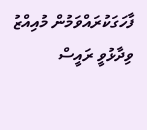ފާހަގަކުރައްވަމުން މުއިއްޒު ވިދާޅުވީ ރައީސް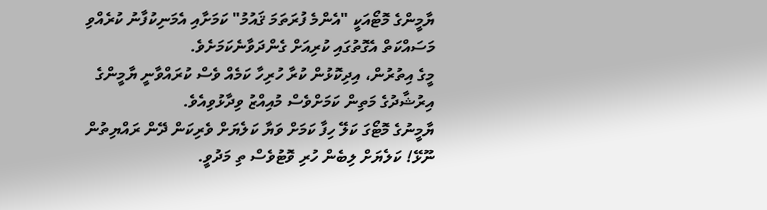ޔާމީންގެ މޮޓޯއަކީ "އެންމެ ފުރަތަމަ ޤައުމު" ކަމަށާއި އެމަނިކުފާނު ކުރެއްވި މަސައްކަތް އެގޮތުގައި ކުރިއަށް ގެންދަވާނެކަމަށެވެ.
މީގެ އިތުރުން، އިދިކޮޅުން ކުރާ ހުރިހާ ކަމެއް ވެސް ކުރައްވާނީ ޔާމީންގެ އިރުޝާދުގެ މަތިން ކަމަށްވެސް މުއިއްޒު ވިދާޅުވިއެވެ.
ޔާމީނުގެ މޮޓޯގަ ކަލޭ ހިފާ ކަމަށް ވަޔާ ކަލެޔަށް ވެރިކަން ދޭން ރައްޔިތުން ނޫޅޭ! ކަލެޔަށް ލިބެން ހުރި ވޮޓުވެސް ތި މަދުވީ.